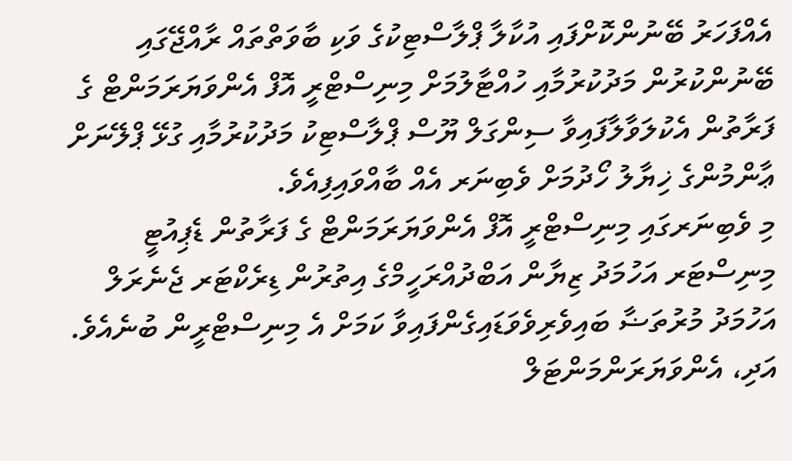އެއްފަހަރު ބޭނުންކޮށްފައި އުކާލާ ޕްލާސްޓިކުގެ ވަކި ބާވަތްތައް ރާއްޖޭގައި ބޭނުންކުރުން މަދުކުރުމާއި ހުއްޓާލުމަށް މިނިސްޓްރީ އޮފް އެންވަޔަރަމަންޓް ގެ ފަރާތުން އެކުލަވާލާފައިވާ ސިންގަލް ޔޫސް ޕްލާސްޓިކު މަދުކުރުމާއި ގުޅޭ ޕްލޭނަށް ޢާންމުންގެ ޚިޔާލު ހޯދުމަށް ވެބިނަރ އެއް ބާއްވައިފިއެވެ.
މި ވެބިނަރގައި މިނިސްޓްރީ އޮފް އެންވަޔަރަމަންޓް ގެ ފަރާތުން ޑެޕިއުޓީ މިނިސްޓަރ އަހުމަދު ޒިޔާން އަބްދުއްރަހީމްގެ އިތުރުން ޑިރެކްޓަރ ޖެނެރަލް އަހުމަދު މުރުތަޟާ ބައިވެރިވެވަޑައިގެންފައިވާ ކަމަށް އެ މިނިސްޓްރީން ބުނެއެވެ. އަދި، އެންވަޔަރަންމަންޓަލް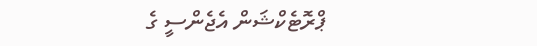ޕްރޮޓެކްޝަން އެޖެންސީ ގެ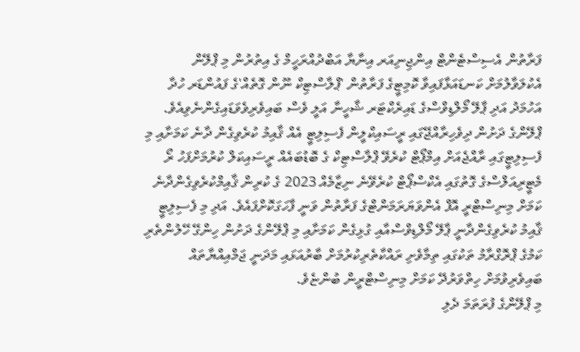ފަރާތުން އެސިސްޓެންޓް އިންޖިނިއަރ އިނާޔާ އަބްދުއްރަހީމް ގެ އިތުރުން މި ޕްލޭން އެކުލަވާލުމަށް ކަނޑައަޅާފައިވާ ކޮމިޓީގެ ފަރާތުން 'ޕްލާސްޓިކް ނޫން ގޮތެއް'ގެ ފައުންޑަރ ހުދާ އަހުމަދު އަދި ޕާލޭ މޯލްޑިވްސްގެ ޑައިރެކްޓަރ ޝާހީނާ އަލީ ވެސް ބައިވެރިވެވަޑައިގެންނެވިއެވެ.
ޕްލޭންގެ ދަށުން ދިވެހިރާއްޖޭގައި ރީސައިކްލީން ފެސިލިޓީ އެއް ޤާއިމު ކުރެވިގެން ދާނެ ކަމަށާއި މި ފެސިލިޓީގައި ރާއްޖެއަށް އިމްޕޯޓް ކުރެވޭ ޕްލާސްޓިކް ގެ ބޮޑުބައެއް ރީސައިކަލް ކުރުމަށްފަހު ރޯ މެޓީރިއަލްސްގެ ގޮތުގައި އެކްސްޕޯޓް ކުރެވޭނެ ނިޒާމެއް 2023 ގެ ކުރިން ޤާއިމްކުރެވިގެންދާނެ ކަމަށް މިނިސްޓްރީ އޮފް އެންވަޔަރަމަންޓްގެ ފަރާތުން ވަނީ ފާހަގަކޮށްފައެވެ. އަދި މި ފެސިލިޓީ ޤާއިމު ކުރެވިގެންދާނީ ޕާލޭ މޯލްޑިވްސްއާއި ގުޅިގެން ކަމަށާއި މި ޕްލޭންގެ ދަށުން ހިންގޭ ހޭލުންތެރި ކަމުގެ ޕްރޮގްރާމު ތަކުގައި ތިމާވެށި ރައްކާތެރިކުރުމަށް ބާރުއަޅައި މަދަނީ ޖަމްއިއްޔާތައް ބައިވެރިވުމަށް ހިތްވަރުދޭ ކަމަށް މިނިސްޓްރީން ބުންޏެވެ.
މި ޕްލޭންގެ ފުރަތަމަ ދެލި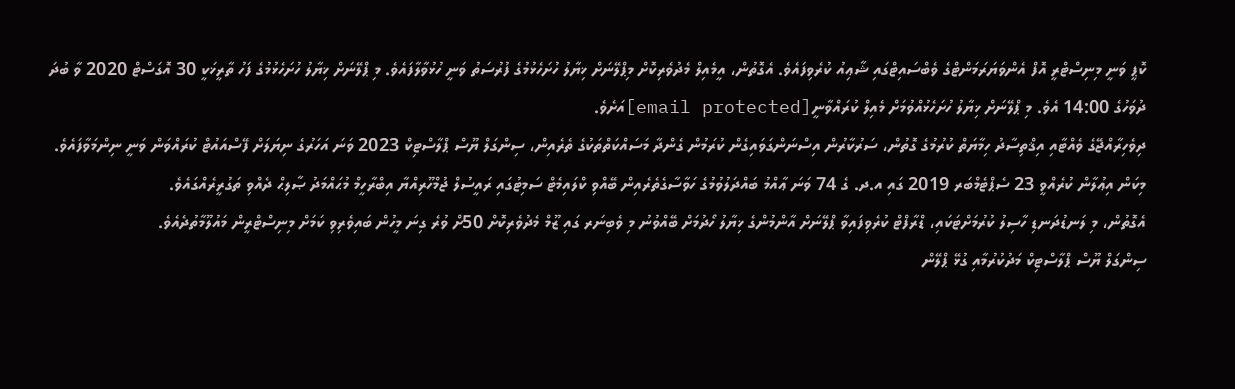ކޮޕީ ވަނީ މިނިސްޓްރީ އޮފް އެންވަޔަރަމަންޓްގެ ވެބްސައިޓްގައި ޝާޢިއު ކުރެވިފައެވެ. އެގޮތުން، އީމެއިލް މެދުވެރިކޮށް މިޕްލޭނަށް ޚިޔާލު ހުށަހެޅުމުގެ ފުރުސަތު ވަނީ ހުޅުވާލާފައެވެ. މި ޕްލޭނަށް ޚިޔާލު ހުށަހެޅުމުގެ ފަހު ތާރީޚަކީ 30 އޮގަސްޓް 2020 ވާ ބުދަ ދުވަހުގެ 14:00 އެވެ. މި ޕްލޭނަށް ޚިޔާލު ހުށަހެޅުއްވުމަށް މެއިލް ކުރައްވާނީ[email protected]އަށެވެ.
ދިވެހިރާއްޖޭގެ ވެއްޓާއި އިޤްތިސާދު ހިމާޔަތް ކުރުމުގެ ގޮތުން، ސަރުކާރުން އިސްނަންގަވައިގެން ކުރަމުން ގެންދާ މަސައްކަތްތަކުގެ ތެރެއިން، ސިންގަލް ޔޫސް ޕްލާސްޓިކް 2023 ވަނަ އަހަރުގެ ނިޔަލަށް ފޭސްއައުޓް ކުރައްވަން ވަނީ ނިންމަވާފައެވެ. މިކަން އިޢުލާން ކުރެއްވީ 23 ސެޕްޓެމްބަރ 2019 ގައި އ.ދ. ގެ 74 ވަނަ ޢާއްމު ބައްދަލުވުމުގެ ހަވާސާގެތެރެއިން ބޭއްވި ކްލައިމެޓް ސަމިޓުގައި ރައީސުލް ޖުމްހޫރިއްޔާ އިބްރާހީމް މުޙައްމަދު ޞާލިޙް ދެއްވި ތަގުރީރެއްގައެވެ.
އެގޮތުން، މި ލަނޑުދަނޑި ހާސިލު ކުރުމަށްޓަކައި، ޑްރާފްޓް ކުރެވިފައިވާ ޕްލޭނަށް އާންމުންގެ ޚިޔާލު ހޯދުމަށް ބޭއްވުނު މި ވެބިނަރ ގައި ޒޫމް މެދުވެރިކޮށް 50ށް ވުރެ ގިނަ މީހުން ބައިވެރިވި ކަމަށް މިނިސްޓްރީން މައުލޫމާތުދެއެވެ.
ސިންގަލް ޔޫސް ޕްލާސްޓިކް މަދުކުރުމާއި ގުޅޭ ޕްލޭން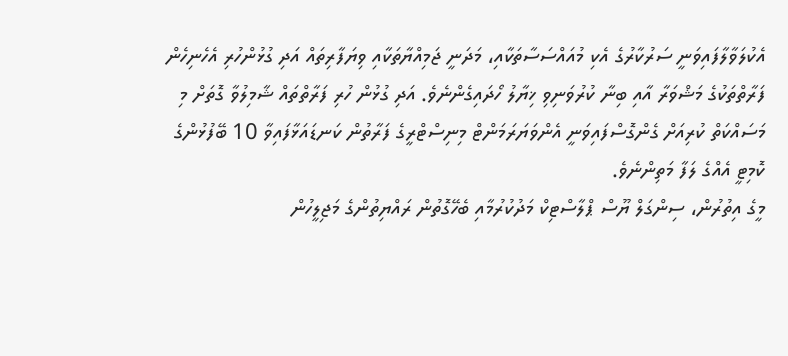އެކުލަވާލާފައިވަނީ ސަރުކާރުގެ އެކި މުއައްސަސާތަކާއި، މަދަނީ ޖަމިއްޔާތަކާއި ވިޔަފާރިތައް އަދި ގުޅުންހުރި އެހެނިހެން ފަރާތްތަކުގެ މަޝްވަރާ އާއި ބިނާ ކުރުވަނިވި ޚިޔާލު ހޯދައިގެންނެވެ. އަދި ގުޅުން ހުރި ފަރާތްތައް ޝާމިލުވާ ގޮތަށް މި މަސައްކަތް ކުރިއަށް ގެންގޮސްފައިވަނީ އެންވަޔަރަމަންޓް މިނިސްޓްރީގެ ފަރާތުން ކަނޑައަޅާފައިވާ 10 ބޭފުޅުންގެ ކޮމިޓީ އެއްގެ ލަފާ މަތިންނެވެ.
މީގެ އިތުރުން، ސިންގަލް ޔޫސް ޕްލާސްޓިކް މަދުކުރުމާއި ބެހޭގޮތުން ރައްޔިތުންގެ މަޖިލީހުން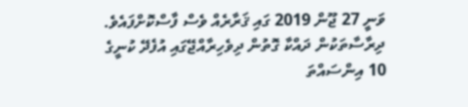ވަނީ 27 ޖޫން 2019 ގައި ޤަރާރެއް ވެސް ފާސްކޮށްފައެވެ.
ދިރާސާތަކުން ދައްކާ ގޮތުން ދިވެހިރާއްޖޭގައި އުފެދޭ ކުނީގެ 10 އިންސައްތަ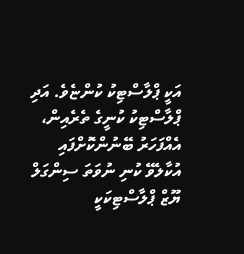އަކީ ޕްލާސްޓިކު ކުންޏެވެ. އަދި ޕްލާސްޓިކު ކުނީގެ ތެރެއިން، އެއްފަހަރު ބޭނުންކޮށްފައި އުކާލެވޭ ކުނި ނުވަތަ ސިންގަލް ޔޫޒް ޕްލާސްޓިކަކީ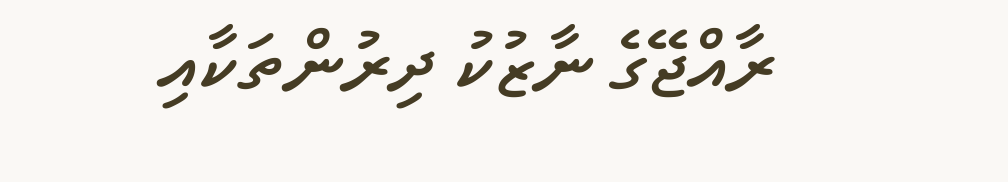ރާއްޖޭގެ ނާޒުކު ދިރުންތަކާއި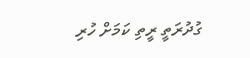ގުދުރަތީ ރީތި ކަމަށް ހުރި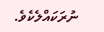ނުރަކައްލެކެވެ.